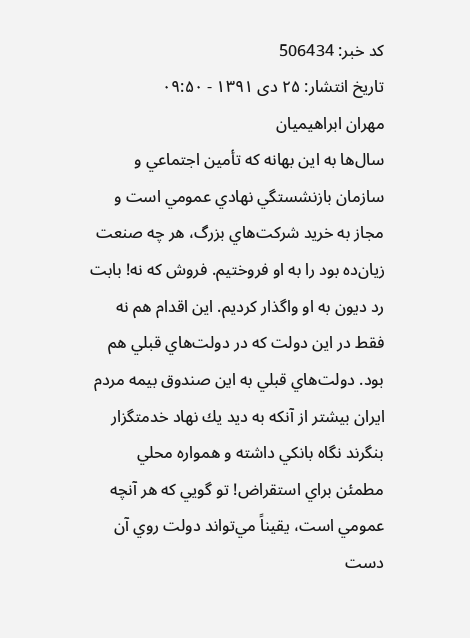کد خبر: 506434
تاریخ انتشار: ۲۵ دی ۱۳۹۱ - ۰۹:۵۰
مهران ابراهيميان
سال‌ها به اين بهانه كه تأمين اجتماعي و سازمان بازنشستگي نهادي عمومي است و مجاز به خريد شركت‌هاي بزرگ، هر چه صنعت زيان‌ده بود را به او فروختيم. فروش كه نه! بابت رد ديون به او واگذار كرديم. اين اقدام هم نه فقط در اين دولت كه در دولت‌هاي قبلي هم بود. دولت‌هاي قبلي به اين صندوق بيمه مردم ايران بيشتر از آنكه به ديد يك نهاد خدمتگزار بنگرند نگاه بانكي داشته و همواره محلي مطمئن براي استقراض‌! تو گويي كه هر آنچه عمومي است، يقيناً مي‌تواند دولت روي آن دست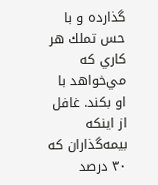گذارده و با حس تملك هر كاري كه مي‌خواهد با او بكند. غافل از اينكه بيمه‌گذاران كه ۳۰ درصد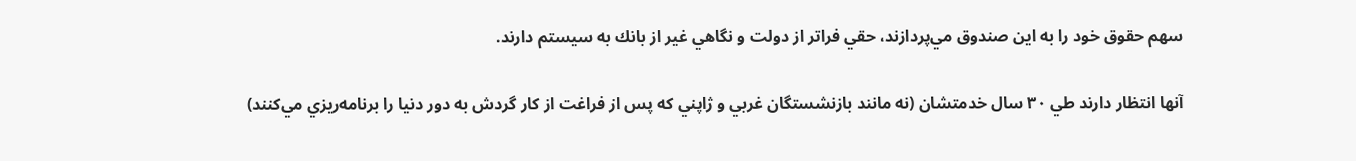سهم حقوق خود را به اين صندوق مي‌پردازند، حقي فراتر از دولت و نگاهي غير از بانك به سيستم دارند.

آنها انتظار دارند طي ۳۰ سال خدمتشان (نه مانند بازنشستگان غربي و ژاپني كه پس از فراغت از كار گردش به دور دنيا را برنامه‌ريزي مي‌كنند‌)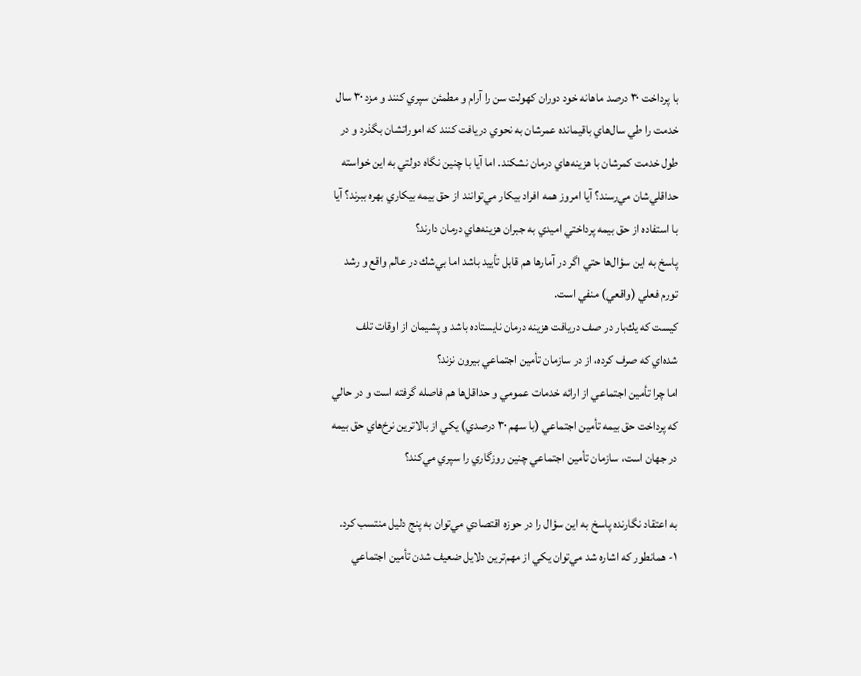با پرداخت ۳۰ درصد ماهانه خود دوران كهولت سن را آرام و مطمئن سپري كنند و مزد ۳۰ سال خدمت را طي سال‌هاي باقيمانده عمرشان به نحوي دريافت كنند كه اموراتشان بگذرد و در طول خدمت كمرشان با هزينه‌هاي درمان نشكند. اما آيا با چنين نگاه دولتي به اين خواسته حداقلي‌شان مي‌رسند‌؟ آيا امروز همه افراد بيكار مي‌توانند از حق بيمه بيكاري بهره ببرند‌؟ آيا با استفاده از حق بيمه پرداختي اميدي به جبران هزينه‌هاي درمان دارند‌؟
پاسخ به اين سؤال‌ها حتي اگر در آمارها هم قابل تأييد باشد اما بي‌شك در عالم واقع و رشد تورم فعلي (واقعي) منفي است.
كيست كه يك‌بار در صف دريافت هزينه درمان نايستاده باشد و پشيمان از اوقات تلف شده‌اي كه صرف كرده، از در سازمان تأمين اجتماعي بيرون نزند؟
اما چرا تأمين اجتماعي از ارائه خدمات عمومي و حداقل‌ها هم فاصله گرفته است و در حالي كه پرداخت حق بيمه تأمين اجتماعي (با سهم ۳۰ درصدي‌) يكي از بالاترين نرخ‌هاي حق بيمه در جهان است، سازمان تأمين اجتماعي چنين روزگاري را سپري مي‌كند‌؟

به اعتقاد نگارنده پاسخ به اين سؤال را در حوزه اقتصادي مي‌توان به پنج دليل منتسب كرد.
۱- همانطور كه اشاره شد مي‌توان يكي از مهم‌ترين دلايل ضعيف شدن تأمين اجتماعي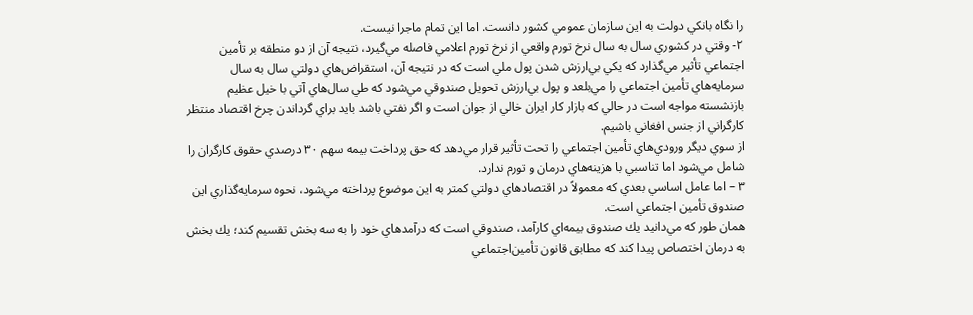را نگاه بانكي دولت به اين سازمان عمومي كشور دانست. اما اين تمام ماجرا نيست.
۲- وقتي در كشوري سال به سال نرخ تورم واقعي از نرخ تورم اعلامي فاصله مي‌گيرد، نتيجه آن از دو منطقه بر تأمين اجتماعي تأثير مي‌گذارد كه يكي بي‌ارزش شدن پول ملي است كه در نتيجه آن، استقراض‌هاي دولتي سال به سال سرمايه‌هاي تأمين اجتماعي را مي‌بلعد و پول بي‌ارزش تحويل صندوقي مي‌شود كه طي سال‌هاي آتي با خيل عظيم بازنشسته مواجه است در حالي كه بازار كار ايران خالي از جوان است و اگر نفتي باشد بايد براي گرداندن چرخ اقتصاد منتظر كارگراني از جنس افغاني باشيم.
از سوي ديگر ورودي‌هاي تأمين اجتماعي را تحت تأثير قرار مي‌دهد كه حق پرداخت بيمه سهم ۳۰ درصدي حقوق كارگران را شامل مي‌شود اما تناسبي با هزينه‌هاي درمان و تورم ندارد.
۳ – اما عامل اساسي بعدي كه معمولاً در اقتصاد‌هاي دولتي كمتر به اين موضوع پرداخته مي‌شود، نحوه سرمايه‌گذاري اين صندوق تأمين اجتماعي است.
همان طور كه مي‌دانيد يك صندوق بيمه‌اي كارآمد، صندوقي است كه درآمدهاي خود را به سه بخش تقسيم كند؛ يك بخش به درمان اختصاص پيدا كند كه مطابق قانون تأمين‌اجتماعي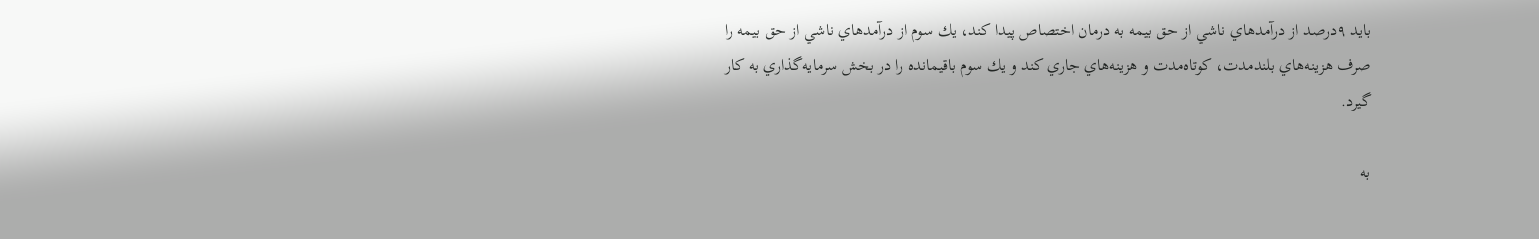بايد ۹درصد از درآمدهاي ناشي از حق بيمه به درمان اختصاص پيدا كند، يك سوم از درآمدهاي ناشي از حق بيمه را صرف هزينه‌هاي بلندمدت، كوتاه‌مدت و هزينه‌هاي جاري كند و يك سوم باقيمانده را در بخش سرمايه‌گذاري به كار گيرد.

به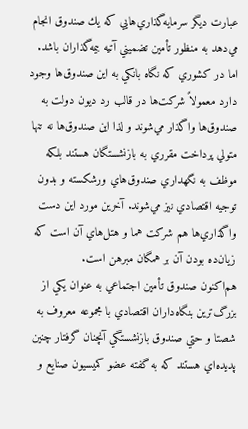عبارت ديگر سرمايه‌گذاري‌هايي كه يك صندوق انجام مي‌دهد به منظور تأمين تضميني آتيه بيمه‌گذاران باشد. اما در كشوري كه نگاه بانكي به اين صندوق‌ها وجود دارد معمولاً شركت‌ها در قالب رد ديون دولت به صندوق‌ها واگذار مي‌شوند و لذا اين صندوق‌ها نه تنها متولي پرداخت مقرري به بازنشستگان هستند بلكه موظف به نگهداري صندوق‌هاي ورشكسته و بدون توجيه اقتصادي نيز مي‌شوند. آخرين مورد اين دست واگذاري‌ها هم شركت هما و هتل‌هاي آن است كه زيان‌ده بودن آن بر همگان مبرهن است.
هم‌اكنو‌ن صندوق تأمين اجتماعي به عنوان يكي از بزرگ‌ترين بنگاه‌داران اقتصادي با مجموعه معروف به شصتا و حتي صندوق بازنشستگي آنچنان گرفتار چنين پديده‌اي هستند كه به گفته عضو كميسيون صنايع و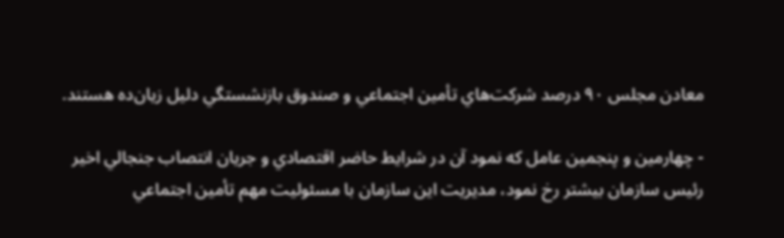معادن مجلس ۹۰ درصد شركت‌هاي تأمين اجتماعي و صندوق بازنشستگي دليل زيان‌ده هستند.

- چهارمين و پنجمين عامل كه نمود آن در شرايط حاضر اقتصادي و جريان انتصاب جنجالي اخير رئيس سازمان بيشتر رخ نمود، مديريت اين سازمان با مسئوليت مهم تأمين اجتماعي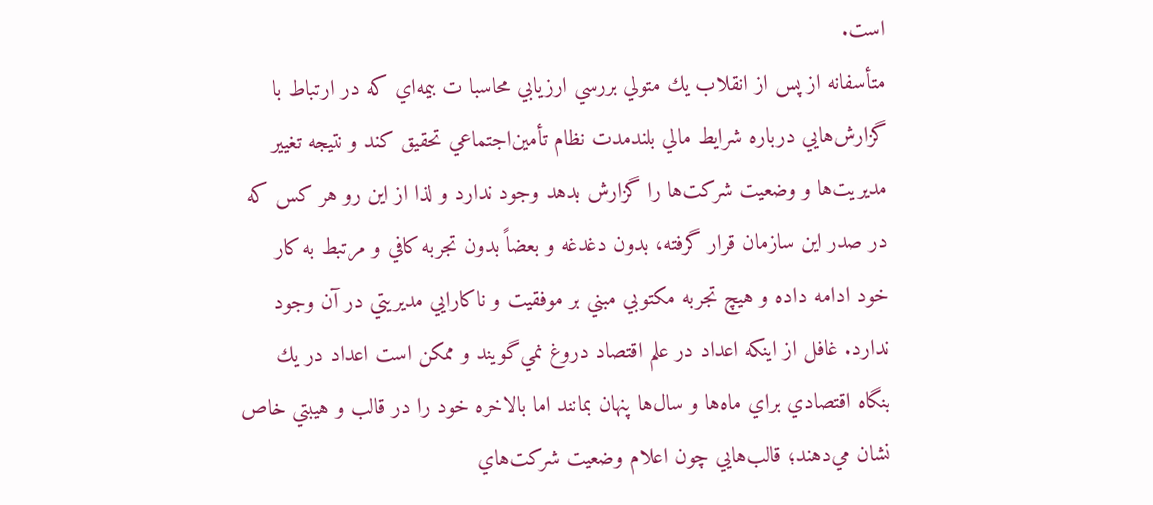است.
متأسفانه از پس از انقلاب يك متولي بررسي ارزيابي محاسبا ت بيمه‌اي كه در ارتباط با گزارش‌هايي درباره شرايط مالي بلندمدت نظام تأمين‌اجتماعي تحقيق كند و نتيجه تغيير مديريت‌ها و وضعيت شركت‌ها را گزارش بدهد وجود ندارد و لذا از اين رو هر كس كه در صدر اين سازمان قرار گرفته، بدون دغدغه و بعضاً بدون تجربه كافي و مرتبط به كار خود ادامه داده و هيچ تجربه مكتوبي مبني بر موفقيت و ناكارايي مديريتي در آن وجود ندارد. غافل از اينكه اعداد در علم اقتصاد دروغ نمي‌گويند و ممكن است اعداد در يك بنگاه اقتصادي براي ماه‌ها و سال‌ها پنهان بمانند اما بالاخره خود را در قالب و هيبتي خاص نشان مي‌دهند؛ قالب‌هايي چون اعلام وضعيت شركت‌هاي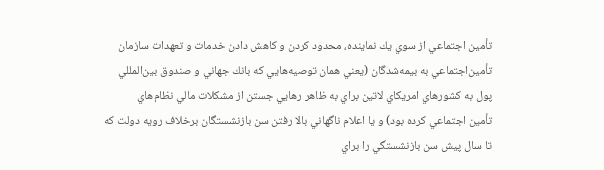تأمين اجتماعي از سوي يك نماينده، محدود كردن و كاهش دادن خدمات و تعهدات سازمان تأمين‌اجتماعي به بيمه‌شدگان (يعني همان توصيه‌هايي كه بانك جهاني و صندوق بين‌المللي پول به كشورهاي امريكاي لاتين براي به ظاهر رهايي جستن از مشكلات مالي نظام‌هاي تأمين ‌اجتماعي كرده بود‌) و يا اعلام ناگهاني بالا رفتن سن بازنشستگان بر‌خلاف رويه دولت كه تا سال پيش سن بازنشستگي را براي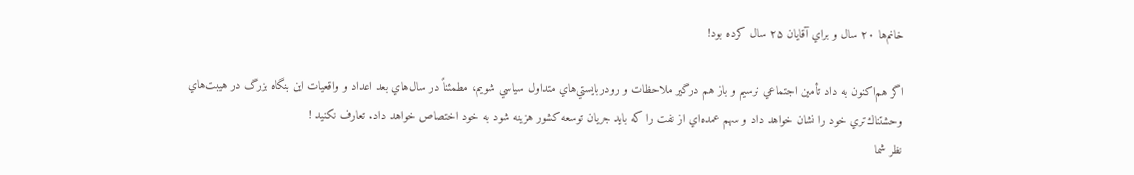خانم‌ها ۲۰ سال و براي آقايان ۲۵ سال كرده بود!

اگر هم‌اكنون به داد تأمين اجتماعي نرسيم و باز هم در‌گير ملاحظات و رودربايستي‌هاي متداول سياسي شويم، مطمئناً در سال‌هاي بعد اعداد و واقعيات اين بنگاه بزرگ در هيبت‌هاي وحشتناك‌تري خود را نشان خواهد داد و سهم عمده‌اي از نفت را كه بايد جريان توسعه كشور هزينه شود به خود اختصاص خواهد داد. تعارف نكنيد !
نظر شما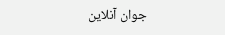جوان آنلاين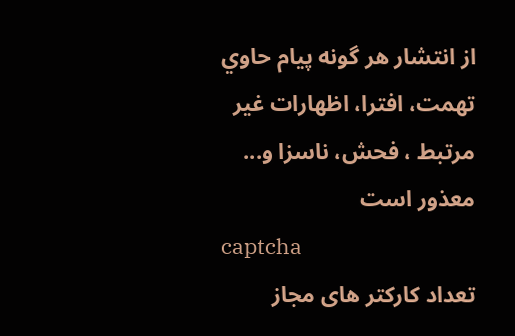از انتشار هر گونه پيام حاوي تهمت، افترا، اظهارات غير مرتبط ، فحش، ناسزا و... معذور است
captcha
تعداد کارکتر های مجاز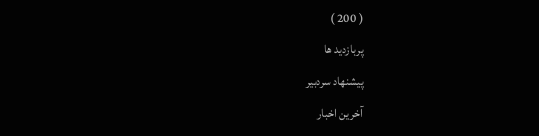( 200 )
پربازدید ها
پیشنهاد سردبیر
آخرین اخبار